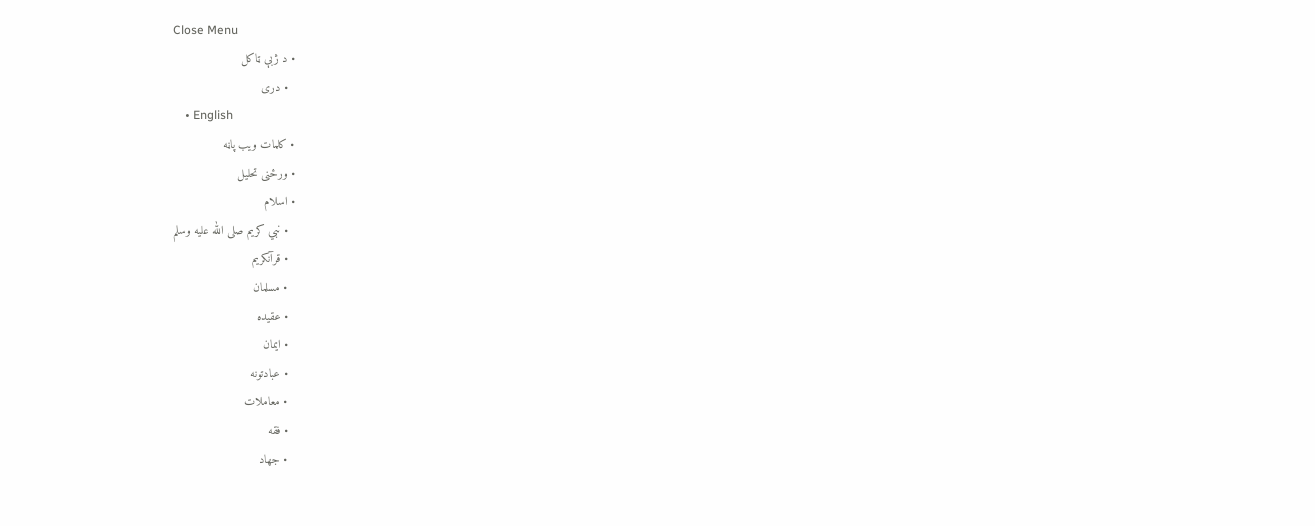Close Menu
  • د ژبې ټاکل
    • دری
    • English
  • کلمات ويب پاڼه
  • ورځنی تحلیل
  • اسلام
    • نبي کریم صلى الله عليه وسلم
    • قرآنکریم
    • مسلمان
    • عقیده
    • ایمان
    • عبادتونه
    • معاملات
    • فقه
    • جهاد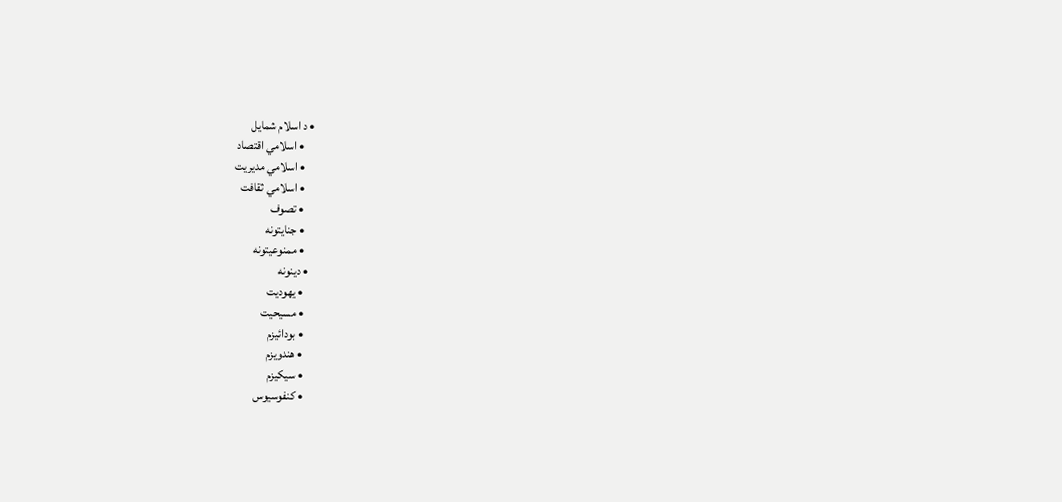• د اسلام شمایل
    • اسلامي اقتصاد
    • اسلامي مدیریت
    • اسلامي ثقافت
    • تصوف
    • جنایتونه
    • ممنوعیتونه
  • دینونه
    • یهودیت
    • مسیحیت
    • بودائیزم
    • هندویزم
    • سیکیزم
    • کنفوسیوس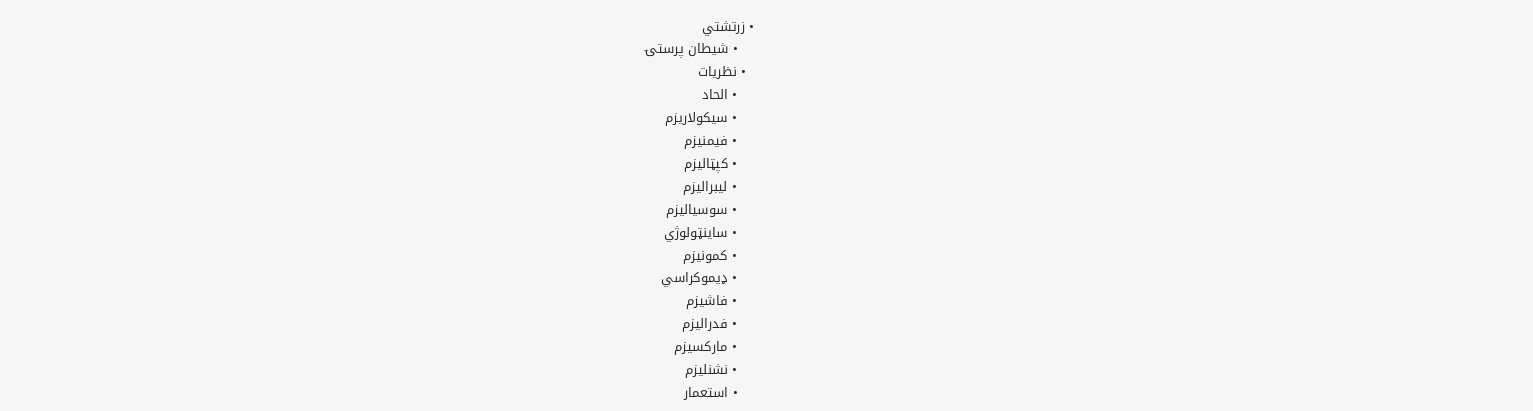• زرتشتي
    • شیطان پرستۍ
  • نظریات
    • الحاد
    • سیکولاریزم
    • فیمنیزم
    • کپټالیزم
    • لیبرالیزم
    • سوسیالیزم
    • ساینټولوژي
    • کمونیزم
    • ډیموکراسي
    • فاشیزم
    • فدرالیزم
    • مارکسیزم
    • نشنلیزم
    • استعمار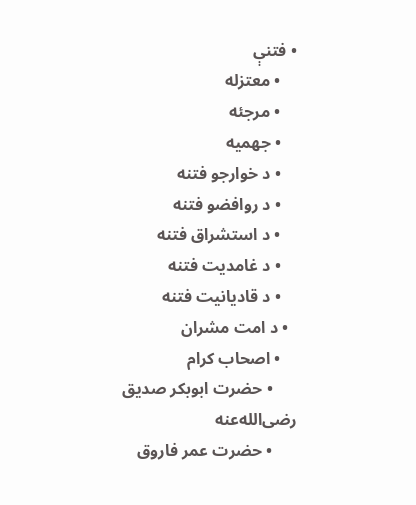• فتنې
    • معتزله
    • مرجئه
    • جهمیه
    • د خوارجو فتنه
    • د روافضو فتنه
    • د استشراق فتنه
    • د غامدیت فتنه
    • د قادیانیت فتنه
  • د امت مشران
    • اصحاب کرام
      • حضرت ابوبکر صدیق رضی‌الله‌عنه
      • حضرت عمر فاروق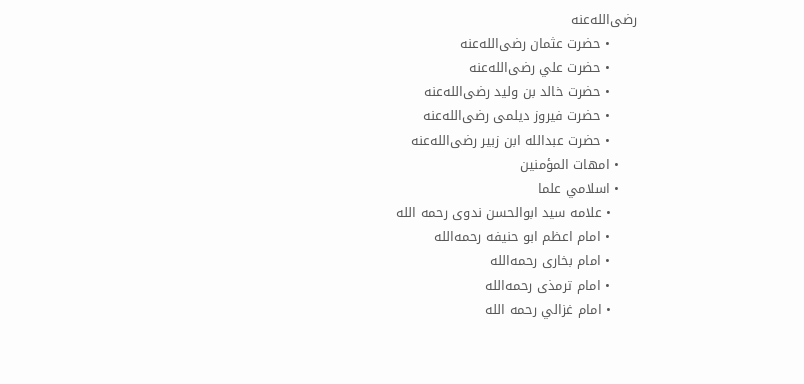رضی‌الله‌عنه
      • حضرت عثمان رضی‌الله‌عنه
      • حضرت علي رضی‌الله‌عنه
      • حضرت خالد بن ولید رضی‌الله‌عنه
      • حضرت فیروز دیلمی رضی‌الله‌عنه
      • حضرت عبدالله ابن زبیر رضی‌الله‌عنه
    • امهات المؤمنین
    • اسلامي علما
      • علامه سید ابوالحسن ندوی رحمه الله
      • امام اعظم ابو حنیفه رحمه‌الله
      • امام بخاری رحمه‌الله
      • امام ترمذی رحمه‌الله
      • امام غزالي رحمه الله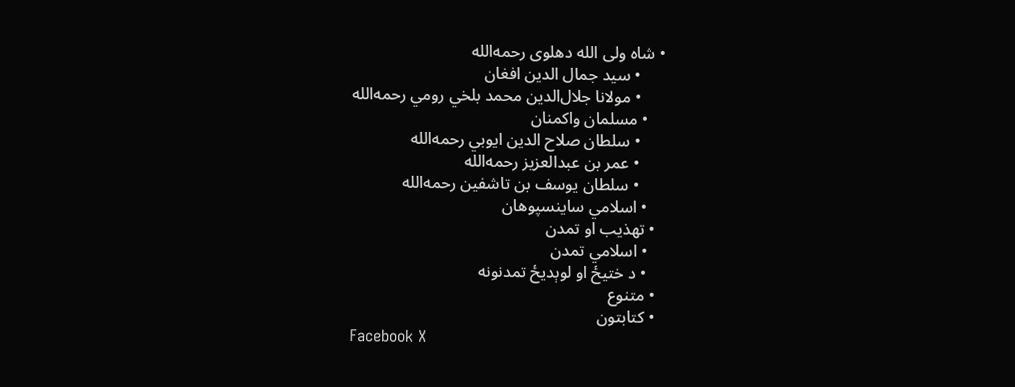• شاه ولی الله دهلوی رحمه‌الله
      • سید جمال الدین افغان
      • مولانا جلال‌الدین محمد بلخي رومي رحمه‌الله
    • مسلمان واکمنان
      • سلطان صلاح الدین ایوبي رحمه‌الله
      • عمر بن عبدالعزیز رحمه‌الله
      • سلطان یوسف بن تاشفین رحمه‌الله
    • اسلامي ساینسپوهان
  • تهذیب او تمدن
    • اسلامي تمدن
    • د ختیځ او لوېدیځ تمدنونه
  • متنوع
  • کتابتون
Facebook X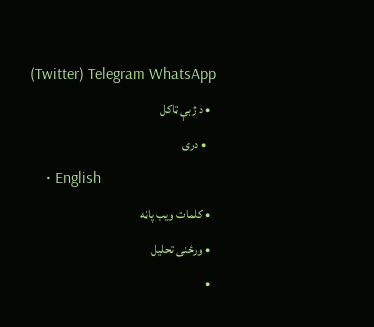(Twitter) Telegram WhatsApp
  • د ژبې ټاکل
    • دری
    • English
  • کلمات ويب پاڼه
  • ورځنی تحلیل
  •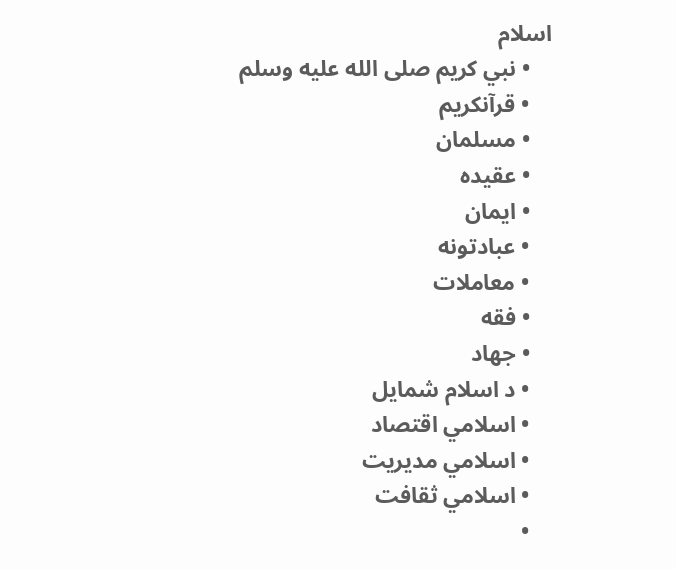اسلام
    • نبي کریم صلى الله عليه وسلم
    • قرآنکریم
    • مسلمان
    • عقیده
    • ایمان
    • عبادتونه
    • معاملات
    • فقه
    • جهاد
    • د اسلام شمایل
    • اسلامي اقتصاد
    • اسلامي مدیریت
    • اسلامي ثقافت
    •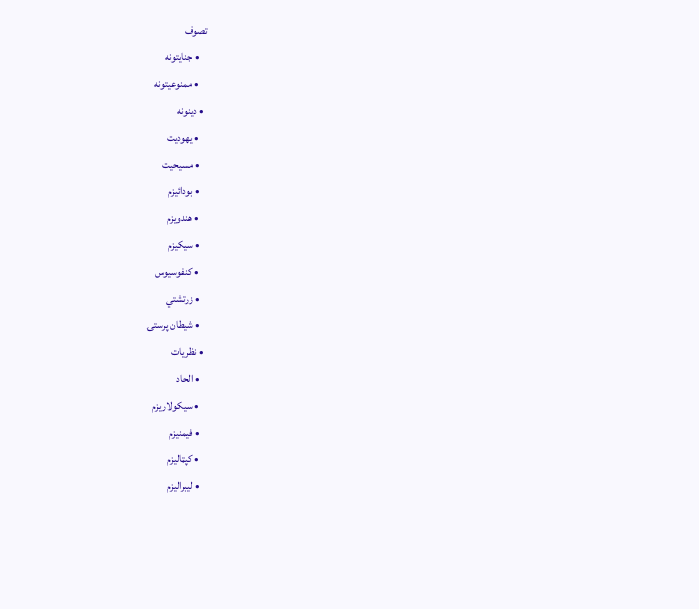تصوف
    • جنایتونه
    • ممنوعیتونه
  • دینونه
    • یهودیت
    • مسیحیت
    • بودائیزم
    • هندویزم
    • سیکیزم
    • کنفوسیوس
    • زرتشتي
    • شیطان پرستۍ
  • نظریات
    • الحاد
    • سیکولاریزم
    • فیمنیزم
    • کپټالیزم
    • لیبرالیزم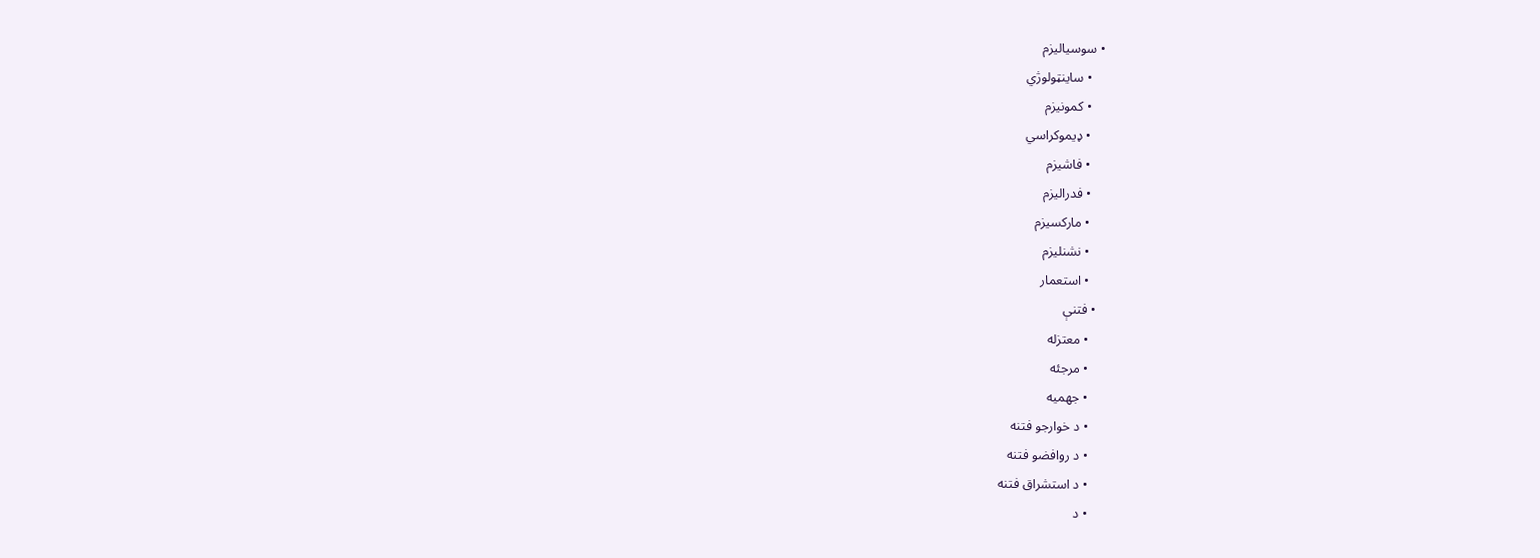• سوسیالیزم
    • ساینټولوژي
    • کمونیزم
    • ډیموکراسي
    • فاشیزم
    • فدرالیزم
    • مارکسیزم
    • نشنلیزم
    • استعمار
  • فتنې
    • معتزله
    • مرجئه
    • جهمیه
    • د خوارجو فتنه
    • د روافضو فتنه
    • د استشراق فتنه
    • د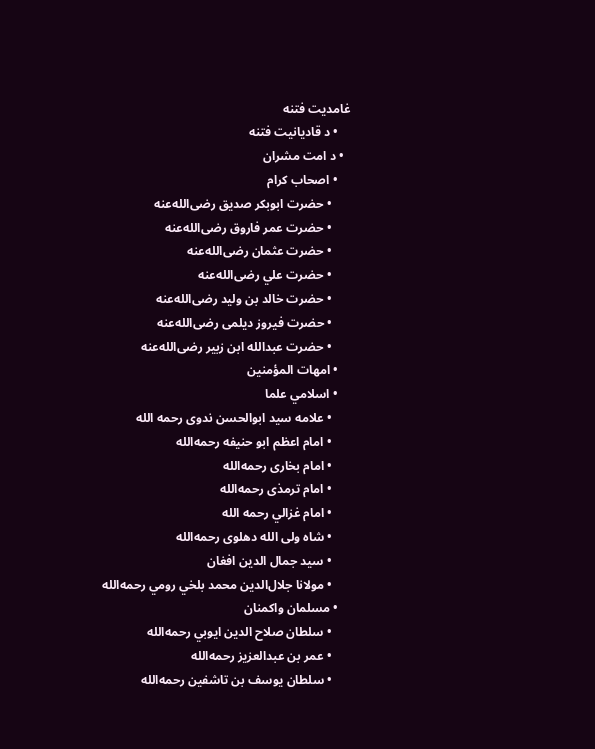غامدیت فتنه
    • د قادیانیت فتنه
  • د امت مشران
    • اصحاب کرام
      • حضرت ابوبکر صدیق رضی‌الله‌عنه
      • حضرت عمر فاروق رضی‌الله‌عنه
      • حضرت عثمان رضی‌الله‌عنه
      • حضرت علي رضی‌الله‌عنه
      • حضرت خالد بن ولید رضی‌الله‌عنه
      • حضرت فیروز دیلمی رضی‌الله‌عنه
      • حضرت عبدالله ابن زبیر رضی‌الله‌عنه
    • امهات المؤمنین
    • اسلامي علما
      • علامه سید ابوالحسن ندوی رحمه الله
      • امام اعظم ابو حنیفه رحمه‌الله
      • امام بخاری رحمه‌الله
      • امام ترمذی رحمه‌الله
      • امام غزالي رحمه الله
      • شاه ولی الله دهلوی رحمه‌الله
      • سید جمال الدین افغان
      • مولانا جلال‌الدین محمد بلخي رومي رحمه‌الله
    • مسلمان واکمنان
      • سلطان صلاح الدین ایوبي رحمه‌الله
      • عمر بن عبدالعزیز رحمه‌الله
      • سلطان یوسف بن تاشفین رحمه‌الله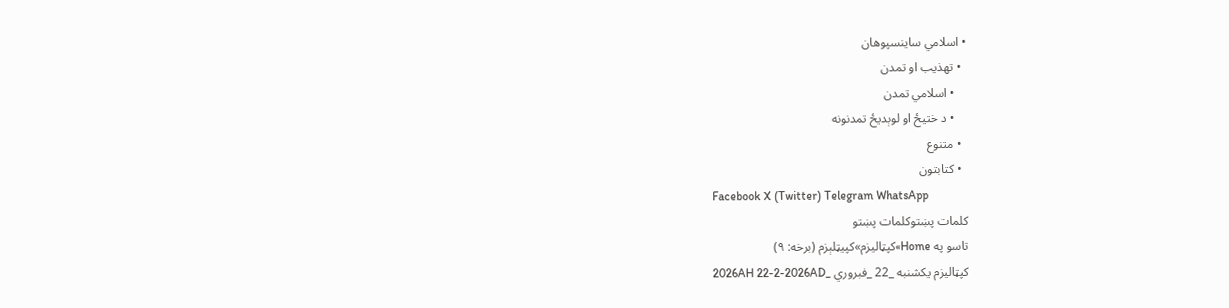• اسلامي ساینسپوهان
  • تهذیب او تمدن
    • اسلامي تمدن
    • د ختیځ او لوېدیځ تمدنونه
  • متنوع
  • کتابتون
Facebook X (Twitter) Telegram WhatsApp
کلمات پښتوکلمات پښتو
تاسو په Home»کپټالیزم»کپیټلېزم (برخه: ۹)
کپټالیزم یکشنبه _22 _فبروري _2026AH 22-2-2026AD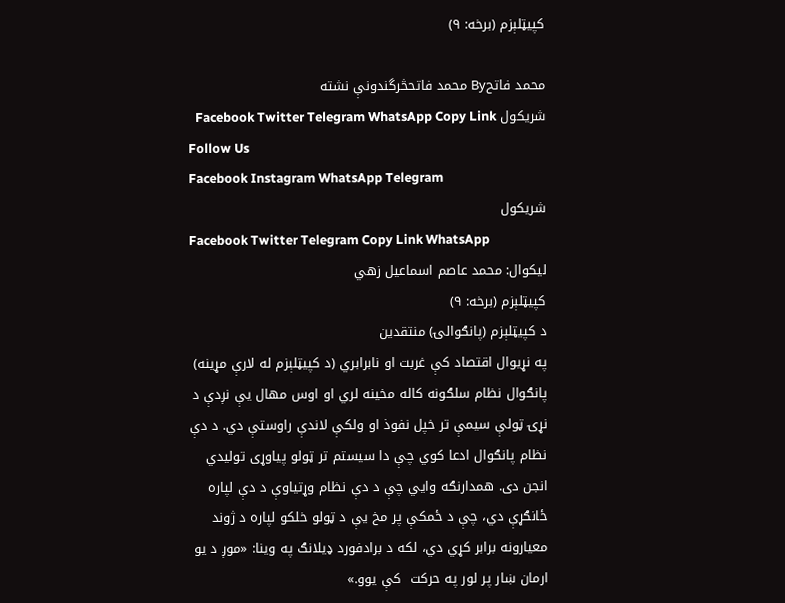کپیټلېزم (برخه: ۹)

محمد فاتحBy محمد فاتحڅرگندونې نشته
شریکول Facebook Twitter Telegram WhatsApp Copy Link
Follow Us
Facebook Instagram WhatsApp Telegram
شریکول
Facebook Twitter Telegram Copy Link WhatsApp
لیکوال: محمد عاصم اسماعیل زهي
کپیټلېزم (برخه: ۹)
د کپیټلېزم (پانګوالۍ) منتقدین
په نړيوال اقتصاد کې غربت او نابرابري (د کپیټلېزم له لارې مړینه)
پانګوال نظام سلګونه کاله مخينه لري او اوس مهال یې نږدې د نړۍ ټولې سیمې تر خپل نفوذ او ولکې لاندې راوستې دي. د دې نظام پانګوال ادعا کوي چې دا سيستم تر ټولو پیاوړی تولیدي انجن دی. همدارنګه وايي چې د دې نظام وړتیاوې د دې لپاره ځانګړې دي، چې د ځمکې پر مخ يې د ټولو خلکو لپاره د ژوند معیارونه برابر کړي دي، لکه د برادفورد ډیلانګ په وینا: «موږ د یو ارمان ښار پر لور په حرکت  کې يوو.»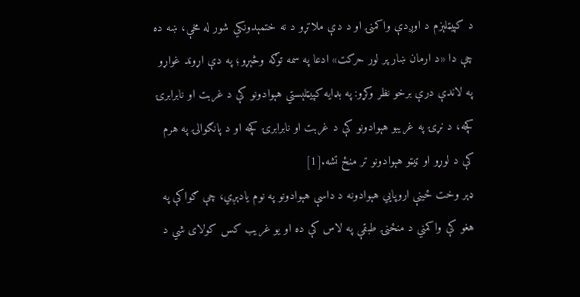د کپیټلېزم د اوږدې واکمنۍ او د دې ملاتړو د نه ختمېدونکي شور له مخې، ښه ده چې دا «د ارمان ښار پر لور حرکت» ادعا په سمه توګه وڅېړو؛ په دې اړوند غواړو په لاندې درې برخو نظر وکړو: په بډایه کپیټلېستي هېوادونو کې د غربت او نابرابرۍ کچه، د نړۍ په غریبو هېوادونو کې د غربت او نابرابرۍ کچه او د پانګوالۍ په هرم کې د لوړو او ټیټو هېوادونو تر منځ تشه.[1]
ډېر وخت ځینې اروپایي هېوادونه د داسې هېوادونو په نوم یادېږي، چې ګواکې په هغو کې واکمني د منځنۍ طبقې په لاس کې ده او یو غریب کس کولای شي د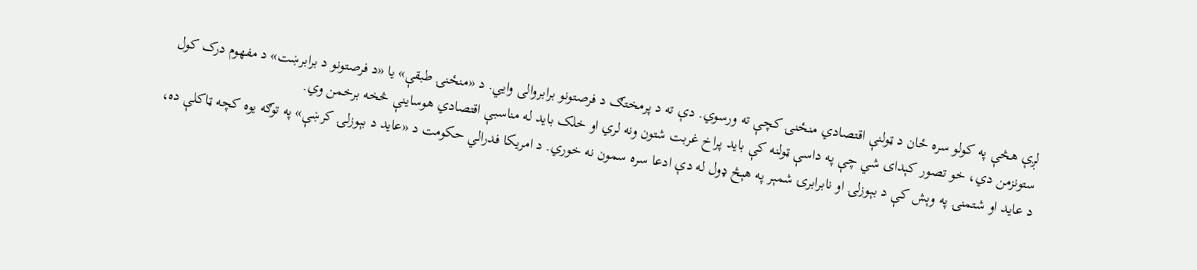لږې هڅې په کولو سره ځان د ټولنې اقتصادي منځنۍ کچې ته ورسوي. دې ته د پرمختګ د فرصتونو برابروالی وايي. د «منځنۍ طبقې» یا «د فرصتونو د برابرښت» د مفهوم درک کول ستونزمن دي، خو تصور کېدای شي چې په داسې ټولنه کې باید پراخ غربت شتون ونه لري او خلک باید له مناسبې اقتصادي هوساینې څخه برخمن وي.
د عاید او شتمنۍ په وېش کې د بېوزلۍ او نابرابرۍ شمېر په هېڅ ډول له دې ادعا سره سمون نه خوري. د امریکا فدرالي حکومت د «عاید د بېوزلۍ کرښې» په توګه یوه کچه ټاکلې ده،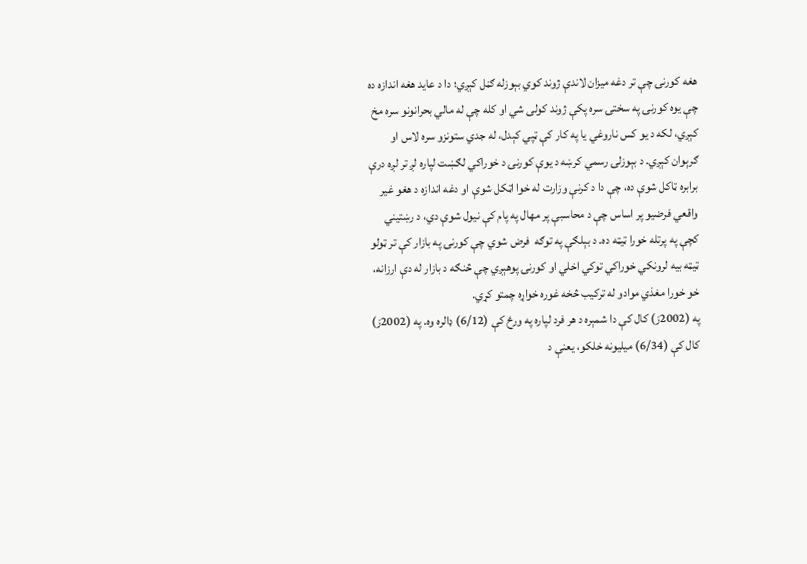هغه کورنۍ چې تر دغه ميزان لاندې ژوند کوي بېوزله ګڼل کېږي؛ دا د عاید هغه اندازه ده چې یوه کورنۍ په سختۍ سره پکې ژوند کولی شي او کله چې له مالي بحرانونو سره مخ کېږي، لکه د یو کس ناروغي یا په کار کې ټپي کېدل، له جدي ستونزو سره لاس او ګرېوان کېږي. د بېوزلۍ رسمي کرښه د یوې کورنۍ د خوراکي لګښت لپاره لږ تر لږه درې برابره ټاکل شوې ده، چې دا د کرنې وزارت له خوا اټکل شوې او دغه اندازه د هغو غیر واقعي فرضیو پر اساس چې د محاسبې پر مهال په پام کې نیول شوې دي، د رښتیني کچې په پرتله خورا ټیټه ده. د بېلګې په توګه  فرض شوي چې کورنۍ په بازار کې تر ټولو ټیټه بیه لرونکي خوراکي توکي اخلي او کورنۍ پوهېږي چې څنګه د بازار له دې ارزانه، خو خورا مغذي موادو له ترکیب څخه غوره خواړه چمتو کړي.
په (2002ز) کال کې دا شمېره د هر فرد لپاره په ورځ کې (6/12) ډالره وه. په (2002ز) کال کې (6/34) میلیونه خلکو، یعنې د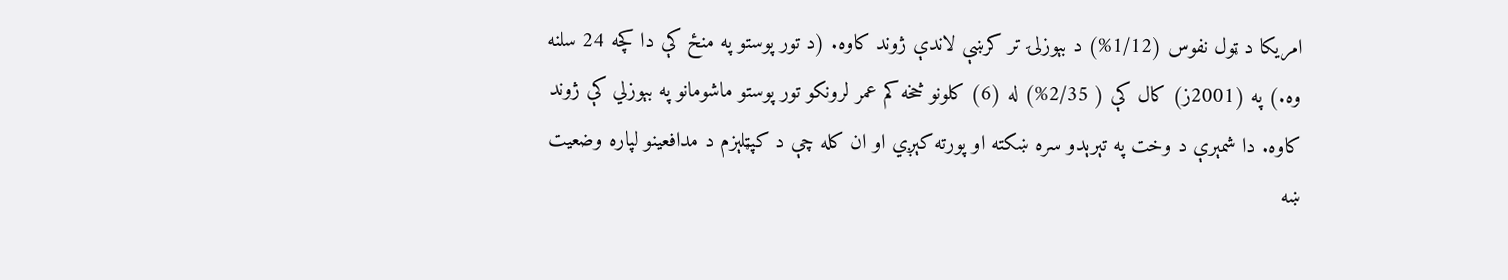امریکا د ټول نفوس (1/12%) د بېوزلۍ تر کرښې لاندې ژوند کاوه. (د تور پوستو په منځ کې دا کچه 24 سلنه وه.) په (2001ز) کال کې ( 2/35%) له (6) کلونو څخه کم عمر لرونکو تور پوستو ماشومانو په بېوزلي کې ژوند کاوه. دا شمېرې د وخت په تېرېدو سره ښکته او پورته کېږي او ان کله چې د کپټلېزم د مدافعینو لپاره وضعیت ښه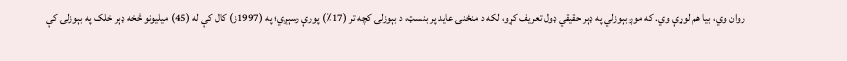روان وي، بیا هم لوړې وي. که موږ بېوزلي په ډېر حقیقي ډول تعریف کړو، لکه د منځنۍ عاید پر بنسټ، د بېوزلۍ کچه تر (17٪) پورې رسېږي؛ په (1997ز) کال کې له (45) میلیونو څخه ډېر خلک په بېوزلۍ کې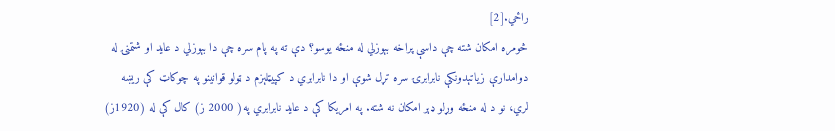راځي.[2]
څومره امکان شته چې داسې پراخه بېوزلي له منځه یوسو؟ دې ته په پام سره چې دا بېوزلي د عاید او شتمنۍ له دوامدارې زیاتېدونکې نابرابرۍ سره تړل شوې او دا نابرابري د کپیټلېزم د ټولو قوانینو په چوکاټ کې ریښه لري، نو د له منځه وړلو ډېر امکان نه شته. په امریکا کې د عاید نابرابري په( 2000 ز) کال کې له (1920ز)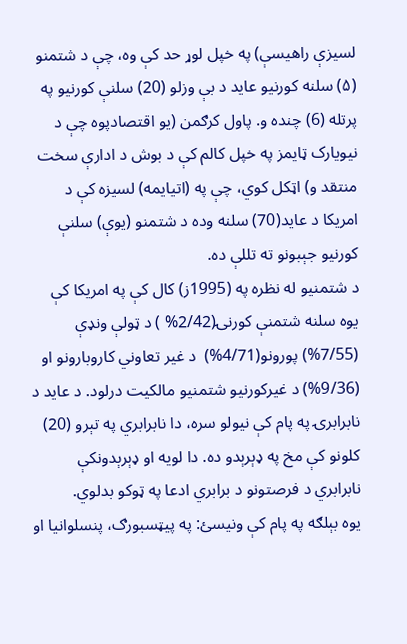لسیزې راهیسې) په خپل لوړ حد کې وه، چې د شتمنو (۵) سلنه کورنیو عاید د بې وزلو (20) سلنې کورنیو په پرتله (6) چنده و. پاول کرګمن (یو اقتصاد‌پوه چې د نیویارک ټایمز په خپل کالم کې د بوش د ادارې سخت منتقد و) اټکل کوي، چې په (اتيايمه) لسیزه کې د امریکا د عاید(70) سلنه وده د شتمنو (یوې) سلنې کورنیو جېبونو ته تللې ده.
د شتمنیو له نظره په (1995ز) کال کې په امریکا کې یوه سلنه شتمنې کورنۍ(2/42% ) د ټولې ونډې (7/55%) پورونو(4/71%)  د غیر تعاوني کاروبارونو او (9/36%) د غیرکورنيو شتمنیو مالکیت درلود. د عاید د نابرابرۍ په پام کې نیولو سره، دا نابرابري په تېرو (20) کلونو کې مخ په ډېرېدو ده. دا لویه او ډېرېدونکې نابرابري د فرصتونو د برابري ادعا په ټوکو بدلوي.
یوه بېلګه په پام کې ونیسئ: په پیټسبورګ، پنسلوانیا او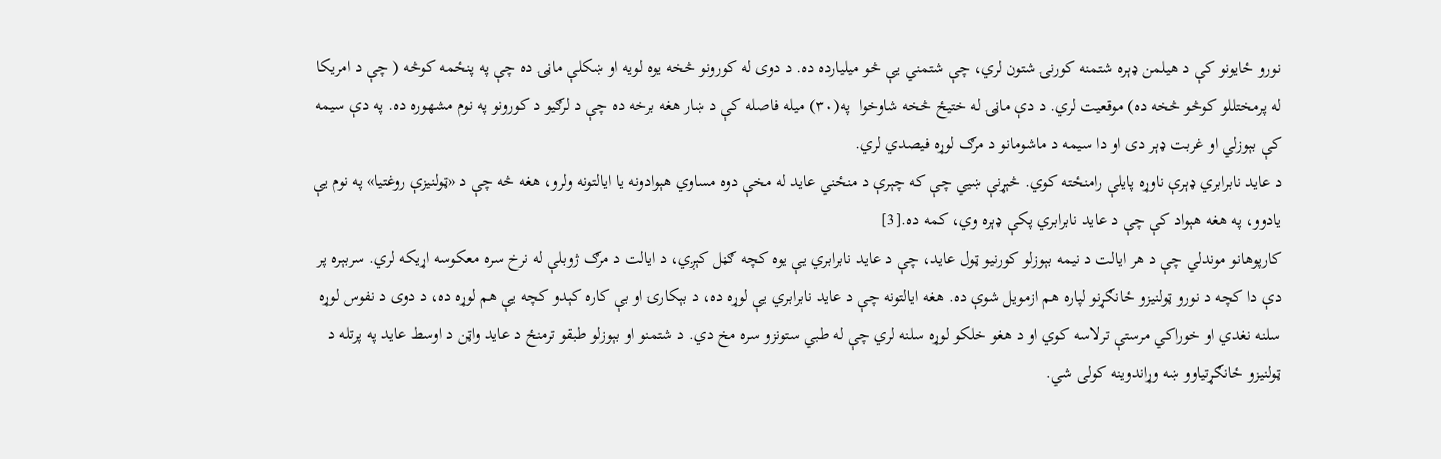نورو ځایونو کې د هیلمن ډېره شتمنه کورنۍ شتون لري، چې شتمني یې څو میلیارده ده. د دوی له کورونو څخه یوه لویه او ښکلې ماڼۍ ده چې په پنځمه کوڅه ( چې د امریکا له پرمختللو کوڅو څخه ده) موقعیت لري. د دې ماڼۍ له ختیځ څخه شاوخوا  په(۳۰) میله فاصله کې د ښار هغه برخه ده چې د لرګیو د کورونو په نوم مشهوره ده. په دې سیمه کې بېوزلي او غربت ډېر دی او دا سیمه د ماشومانو د مرګ لوړه فيصدي لري.
د عاید نابرابري ډېرې ناوړه پایلې رامنځته کوي. څېړنې ښيي چې که چېرې د منځني عاید له مخې دوه مساوي هېوادونه یا ایالتونه ولرو، هغه څه چې د «ټولنیزې روغتیا» په نوم یې یادوو، په هغه هېواد کې چې د عاید نابرابري پکې ډېره وي، کمه ده.[3]
کارپوهانو موندلي چې د هر ایالت د نیمه بېوزلو کورنیو ټول عاید، چې د عاید نابرابري یې یوه کچه ګڼل کېږي، د ایالت د مرګ ‌ژوبلې له نرخ سره معکوسه اړیکه لري. سربېره پر دې دا کچه د نورو ټولنیزو ځانګړنو لپاره هم ازمويل شوې ده. هغه ایالتونه چې د عاید نابرابري یې لوړه ده، د بېکارۍ او بې کاره کېدو کچه یې هم لوړه ده، د دوی د نفوس لوړه سلنه نغدي او خوراکي مرستې ترلاسه کوي او د هغو خلکو لوړه سلنه لري چې له طبي ستونزو سره مخ دي. د شتمنو او بېوزلو طبقو ترمنځ د عاید واټن د اوسط عاید په پرتله د ټولنیزو ځانګړتیاوو ښه وړاندوینه کولی شي.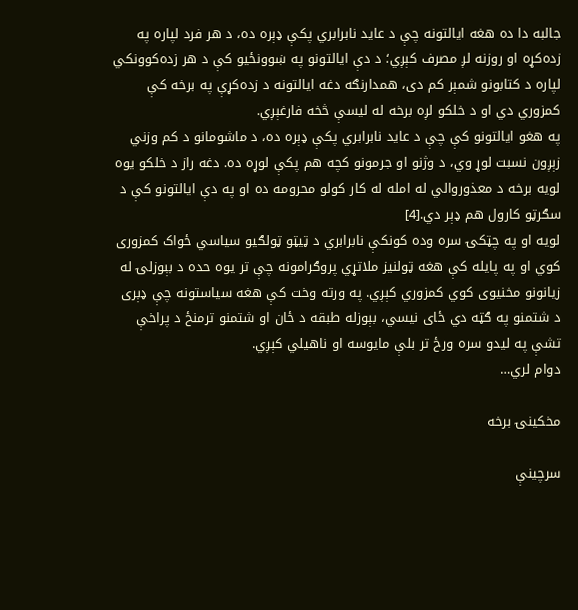جالبه دا ده هغه ایالتونه چې د عاید نابرابري پکې ډېره ده، د هر فرد لپاره په زده‌کړه او روزنه لږ مصرف کېږي؛ د دې ایالتونو په ښوونځیو کې د هر زده‌کوونکي لپاره د کتابونو شمېر کم دی، همدارنګه دغه ایالتونه د زده‌کړې په برخه کې کمزوري دي او د خلکو لږه برخه له لیسې څخه فارغېږي.
په هغو ایالتونو کې چې د عاید نابرابري پکې ډېره ده، د ماشومانو د کم وزني زېږون نسبت لوړ وي، د وژنو او جرمونو کچه هم پکې لوړه ده. دغه راز د خلکو یوه لویه برخه د معذوروالي له امله له کار کولو محرومه ده او په دې ایالتونو کې د سګرټو کارول هم ډېر دي.[4]
لویه او په چټکۍ سره وده کونکې نابرابري د ټیټو ټولګیو سیاسي ځواک کمزوری کوي او په پایله کې هغه ټولنیز ملاتړي پروګرامونه چې تر یوه حده د بېوزلۍ له زیانونو مخنیوی کوي کمزوري کېږي. په ورته وخت کې هغه سیاستونه چې ډېری د شتمنو په ګټه دي ځای نیسي، بېوزله طبقه د ځان او شتمنو ترمنځ د پراخې تشې په لیدو سره ورځ تر بلې مایوسه او ناهیلي کېږي.
دوام لري…

مخکینۍ برخه

سرچینې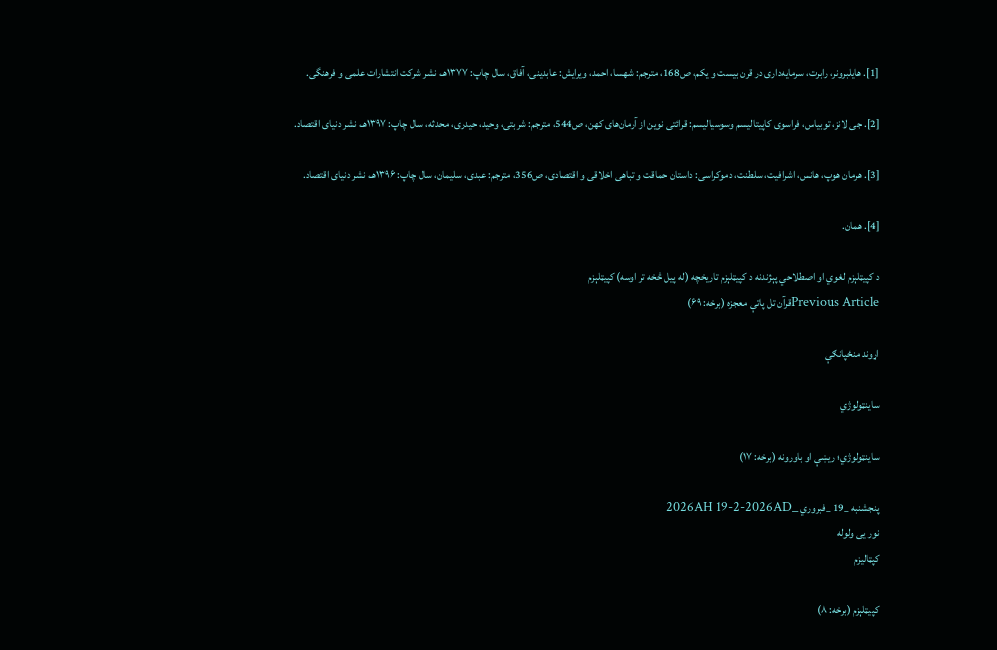[1]. هایلبرونر، رابرت، سرمایه‌داری در قرن بیست و یکم، ص168، مترجم: شهسا، احمد، ویرایش: عابدینی، آفاق، سال چاپ: ۱۳۷۷هـ، نشر شرکت انتشارات علمی و فرهنگی.

[2]. جی لانز، توبیاس، فراسوی کاپیتالیسم وسوسیالیسم: قرائتی نوین از آرمان‌های کهن، ص544، مترجم: شربتی، وحید، حیدری، محدثه، سال چاپ: ۱۳۹۷هـ، نشر دنیای اقتصاد.

[3]. هرمان هوپ، هانس، اشرافیت، سلطنت، دموکراسی: داستان حماقت و تباهی اخلاقی و اقتصادی، ص356، مترجم: عبدی، سلیمان، سال چاپ: ۱۳۹۶هـ، نشر دنیای اقتصاد.

[4]. همان.

د کپيټلېزم لغوي او اصطلاحي پېژندنه د کپیټلېزم تاریخچه (له پیل څخه تر اوسه) کپیټلېزم
Previous Articleقرآن تل‌ پاتې معجزه (برخه: ۶۹)

اړوند منځپانګې

ساینټولوژي

ساینټولوژي؛ ریښې او باورونه (برخه: ۱۷)

پنجشنبه _19 _فبروري _2026AH 19-2-2026AD
نور یی ولوله
کپټالیزم

کپيټلېزم (برخه: ۸)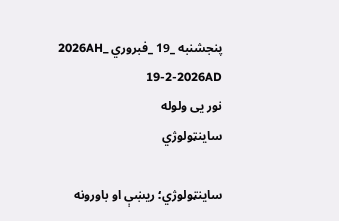پنجشنبه _19 _فبروري _2026AH 19-2-2026AD
نور یی ولوله
ساینټولوژي

ساینټولوژي؛ ریښې او باورونه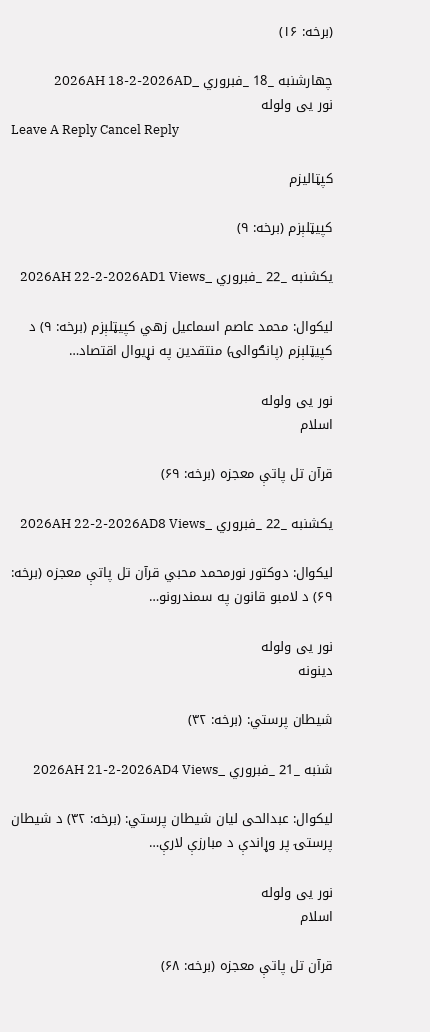(برخه: ۱۶)

چهارشنبه _18 _فبروري _2026AH 18-2-2026AD
نور یی ولوله
Leave A Reply Cancel Reply

کپټالیزم

کپیټلېزم (برخه: ۹)

یکشنبه _22 _فبروري _2026AH 22-2-2026AD1 Views

لیکوال: محمد عاصم اسماعیل زهي کپیټلېزم (برخه: ۹) د کپیټلېزم (پانګوالۍ) منتقدین په نړيوال اقتصاد…

نور یی ولوله
اسلام

قرآن تل‌ پاتې معجزه (برخه: ۶۹)

یکشنبه _22 _فبروري _2026AH 22-2-2026AD8 Views

لیکوال: دوکتور نورمحمد محبي قرآن تل‌ پاتې معجزه (برخه: ۶۹) د لامبو قانون په سمندرونو…

نور یی ولوله
دینونه

شیطان ‌پرستي: (برخه: ۳۲)

شنبه _21 _فبروري _2026AH 21-2-2026AD4 Views

لیکوال: عبدالحی لیان شیطان ‌پرستي: (برخه: ۳۲) د شیطان‌ پرستۍ پر وړاندې د مبارزې لارې…

نور یی ولوله
اسلام

قرآن تل ‌پاتې معجزه (برخه: ۶۸)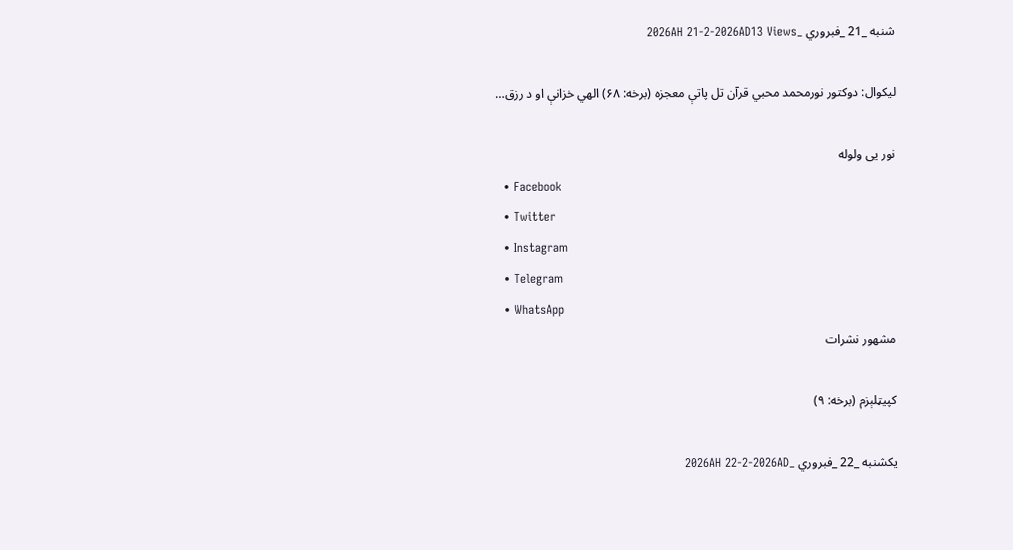شنبه _21 _فبروري _2026AH 21-2-2026AD13 Views

لیکوال: دوکتور نورمحمد محبي قرآن تل ‌پاتې معجزه (برخه: ۶۸) الهي خزانې او د رزق…

نور یی ولوله
  • Facebook
  • Twitter
  • Instagram
  • Telegram
  • WhatsApp
مشهور نشرات

کپیټلېزم (برخه: ۹)

یکشنبه _22 _فبروري _2026AH 22-2-2026AD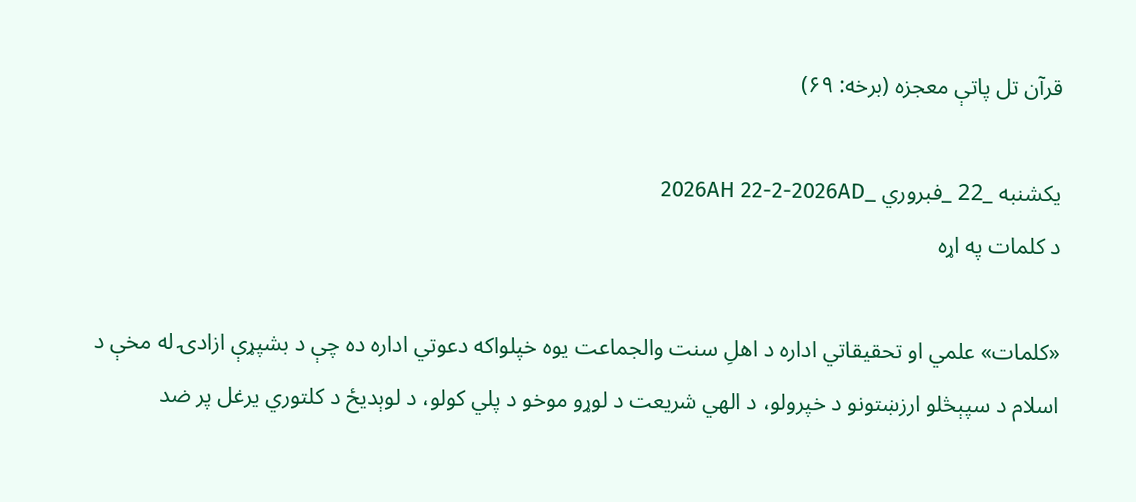قرآن تل‌ پاتې معجزه (برخه: ۶۹)

یکشنبه _22 _فبروري _2026AH 22-2-2026AD
د کلمات په اړه

«کلمات» علمي او تحقیقاتي اداره د اهلِ سنت والجماعت یوه خپلواکه دعوتي اداره ده چې د بشپړې ازادۍ له مخې د اسلام د سپېڅلو ارزښتونو د خپرولو، د الهي شریعت د لوړو موخو د پلي کولو، د لوېدیځ د کلتوري یرغل پر ضد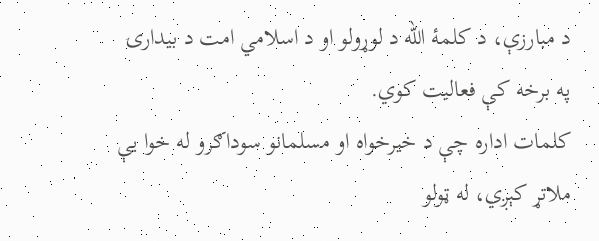د مبارزې، د کلمۀ الله د لوړولو او د اسلامي امت د بیدارۍ په برخه کې فعالیت کوي.
کلمات اداره چې د خیرخواه او مسلمانو سوداګرو له خوا یې ملاتړ کېږي، له ټولو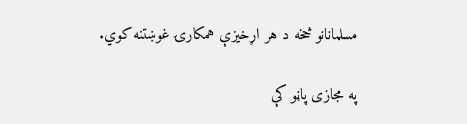مسلمانانو څخه د هر اړخیزې همکارۍ غوښتنه کوي.

په مجازی پاڼو کې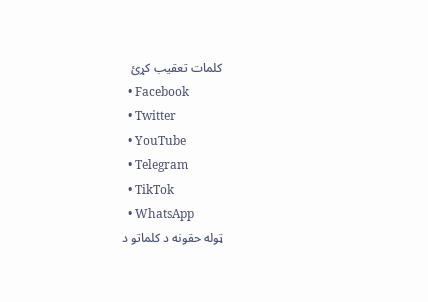کلمات تعقیب کړئ
  • Facebook
  • Twitter
  • YouTube
  • Telegram
  • TikTok
  • WhatsApp
ټوله حقونه د کلماتو د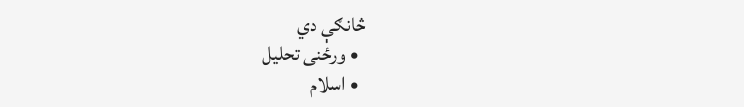څانګې دي
  • ورځنی تحلیل
  • اسلام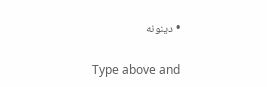• دینونه

Type above and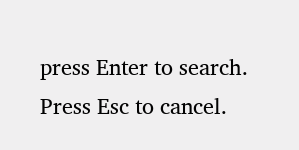press Enter to search. Press Esc to cancel.